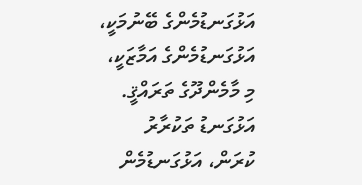އަޅުގަނޑުމެންގެ ބޭނުމަކީ، އަޅުގަނޑުމެންގެ އަމާޒަކީ، މި މާމެންދޫގެ ތަރައްޤީ. އަޅުގަނޑު ތަކުރާރު ކުރަން، އަޅުގަނޑުމެން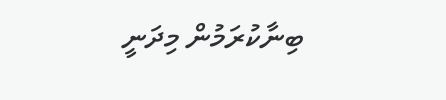ބިނާކުރަމުން މިދަނީ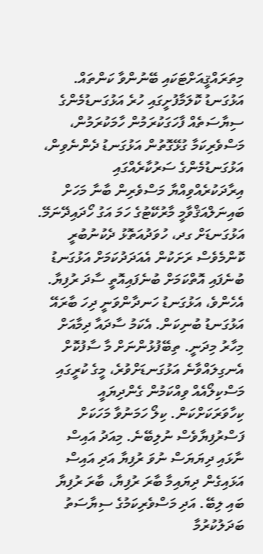މިތަރައްޤީއަށްޓަކައި ބޭނުންވާ ކަންތައް. އަޅުގަނޑު ކޮލަމާފުށީގައި ހުރެ އަޅުގަނޑުމެންގެ ސިޔާސަތެއް ފާހަގަކުރަމުން ހާމަކުރަމުން، މަސްވެރިކަމާ ގުޅޭގޮތުން އަޅުގަނޑު ދެންނެވިން، އަޅުގަނޑުމެންގެ ސަރުކާރެއްގައި އިރާދަކުރެއްވިއްޔާ މަސްވެރިން ބާނާ މަހަށް ބައިނަލްއަޤްވާމީ މާރުކޭޓުގެ ހަމަ އަގު ހޯދައިދޭނަމޭ. އަޅުގަނޑަށް ގދ، ހުވަދުއަތޮޅު ދެކުނުބުރީ ކޮންމެވެސް ރަށަކުން އެއަދަދުކަމަށް އަޅުގަނޑު ބުނެފައި އޮތްކަމަށް ބުނެފައިއޮތީ ސާދަ ރުފިޔާ. އެހެންވެ، އަޅުގަނޑު ހަނދާންވަނީ ދިހަ ބާރައޭ އަޅުގަނޑު ބުނިކަން. އެކަމު ސާދައާ ދިމާއަށް މިހާރު މިދަނީ. ތިބޭފުޅުންނަށް މާ ސާފުކޮށް އެނގިލައްވާނެ އަޅުގަނޑަށްވުރެ، މީގެ ކުރީގައި މަސްކިލޯއެއް ވިއްކަމުން ގެންދިޔައީ ކިހާވަރަކަށްކަން. ކިލޯ ހަމަނުވާ މަހަކަށް ފަސްރުފިޔާވެސް ނުލިބޭނެ. މިއަދު އައިސް ނާޅައި ދިޔަޔަސް ނުވަ ރުފިޔާ އަދި އައިސް އަޅައިގެން ދިޔައިމާ ބާރަ ރުފިޔާ، ބާރަ ރުފިޔާ ބައި ލިބޭ. އަދި މަސްވެރިކަމުގެ ސިޔާސަތު ބަދަލުކުރުމާ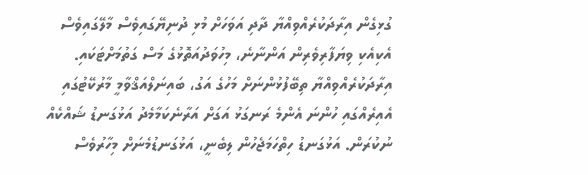ގުޅިގެން އިރާދަކުރެއްވިއްޔާ ދާދި އަވަހަށް މުޅި ދުނިޔޭގައިވެސް މާލޭގައިވެސް އެކިއެކި ވިޔަފާރިވެރިން އަންނާނެ، މިހުވަދުއަތޮޅުގެ މަސް ގަތުމަށްޓަކައި. އިރާދަކުރެއްވިއްޔާ ތިބޭފުޅުންނަށް މަހުގެ އަގު، ބައިނަލްއަޤްވާމީ މާރުކޭޓުގައި އެއިރެއްގައި ހުންނަ އެންމެ ރަނގަޅު އަގަށް އަރާނެކަމާމެދު އަޅުގަނޑު ޝައްކެއް ނުކުރަން. އަޅުގަނޑު ހިތްހަމަޖެހުން ލިބެނީ، އަޅުގަނޑުމެނަށް މިހާރުވެސް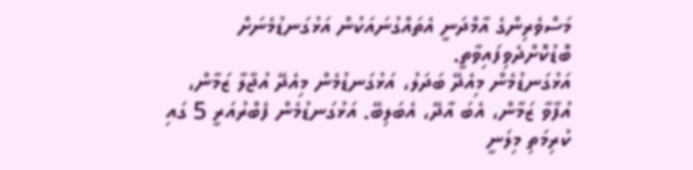މަސްވެރިންގެ އާމްދަނީ އެތައްގުނައަކުން އަޅުގަނޑުމެނަށް ބޮޑުކޮށްދެވިފައިވާތީ.
އަޅުގަނޑުމެން މިއެދޭ ބަދަލު، އަޅުގަނޑުމެން މިއެދޭ އުޖާލާ ޒަމާން، އުފާވާ ޒަމާން، އެބަ އާދޭ، އެބަލިބޭ. އަޅުގަނޑުމެން ފެބްރުއަރީ 5 ގައި ކުރިމަތި މިލަނީ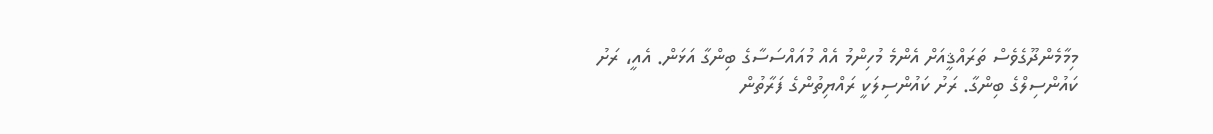މިމާމެންދޫގެވެސް ތަރައްޤީއަށް އެންމެ މުހިންމު އެއް މުއައްސަސާގެ ބިންގާ އަޅަން. އެއީ، ރަށު ކައުންސިލްގެ ބިންގާ. ރަށު ކައުންސިލަކީ ރައްޔިތުންގެ ފަރާތުން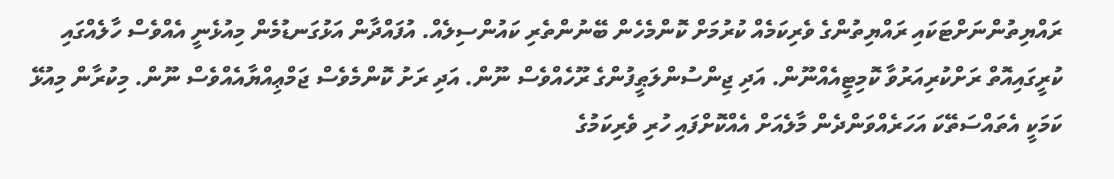ރައްޔިތުންނަށްޓަކައި ރައްޔިތުންގެ ވެރިކަމެއް ކުރުމަށް ކޮންމެހެން ބޭނުންތެރި ކައުންސިލެއް. އުފައްދާން އަޅުގަނޑުމެން މިއުޅެނީ އެއްވެސް ހާލެއްގައި ކުރީގައިއޮތް ރަށްކުރިއަރުވާ ކޮމިޓީއެއްނޫން. އަދި ޖިންސުންލަޠީފުންގެ ރޫހެއްވެސް ނޫން. އަދި ރަށު ކޮންމެވެސް ޖަމްޢިއްޔާއެއްވެސް ނޫން. މިކުރާން މިއުޅޭ ކަމަކީ އެތައްސަތޭކަ އަހަރެއްވަންދެން މާލެއަށް އެއްކޮށްފައި ހުރި ވެރިކަމުގެ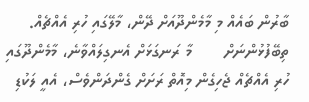ބާރުން ބައެއް މި މާމެންދޫއަށް ދޭން، މާލޭގައި ހުރި އެއްޗެއް. ތިބޭފުޅުންނަށް       މާ ރަނގަޅަށް އެނގިލައްވާނެ، މާމެންދޫގައި ހުރި އެއްޗެއް ޖެހިގެން މިއޮތް ރަށަށް ގެންދަންވެސް، އެއީ ލަކުޑި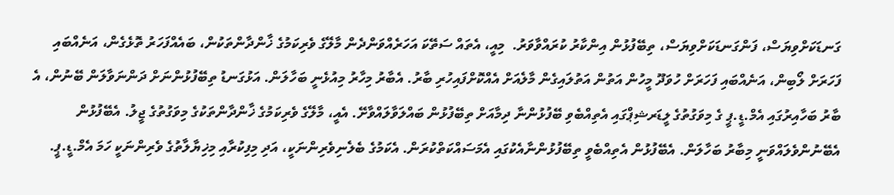ގަނޑަކަށްވިޔަސް، ފަންގަނޑަކަށްވިޔަސް، ތިބޭފުޅުން އިންކާރު ކުރައްވާވަރު.  މިއީ، އެތައް ސަތޭކަ އަހަރެއްވަންދެން މާލޭގެ ވެރިކަމުގެ ޚާންދާންތަކުން، ބައެއްފަހަރު ތޮޅެގެން، އަނެއްބައި ފަހަރަށް ލޯބިން، އަނެއްބައި ފަހަރަށް ހުވަދޫ މީހުން އަތުން އަތުލައިގެން މާލެއަށް އެއްކޮށްފައިހުރި ބާރު. އެބާރު މިހާރު މިއުޅެނީ ބަހާލަން. އަޅުގަނޑު ތިބޭފުޅުންނަށް ދަންނަވާލަން ބޭނުން، އެ ބާރު ބަހާއިރުގައި އެމް.ޑީ.ޕީ ގެ މިވަގުތުގެ ލީޑަރޝިޕްގައި އެތިއްބެވި ބޭފުޅުންނާ ދިމާއަށް ތިބޭފުޅުން ބައްލަވާލައްވާށޭ. އެއީ، މާލޭގެ ވެރިކަމުގެ ޚާންދާންތަކުގެ މިވަގުތުގެ ޖީލު. އެބޭފުޅުން އެބޭނުންވެލައްވަނީ މިބާރު ބަހާލަން. އެބޭފުޅުން އެތިއްބެވީ ތިބޭފުޅުންނާއެކުގައި އެމަސައްކަތްކުރަން. އެކަމުގެ ބެލެނިވެރިންނަކީ، އަދި މިފިކުރާއި މިޚިޔާލާތުގެ ވެރިންނަކީ ހަމަ އެމް.ޑީ.ޕީ.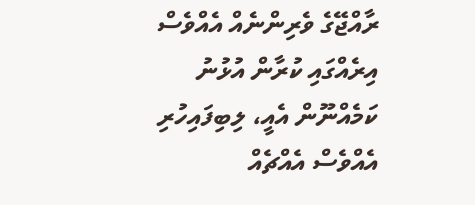ރާއްޖޭގެ ވެރިންނެއް އެއްވެސް އިރެއްގައި ކުރާން އުޅުނު ކަމެއްނޫން އެއީ، ލިބިފައިހުރި އެއްވެސް އެއްޗެއް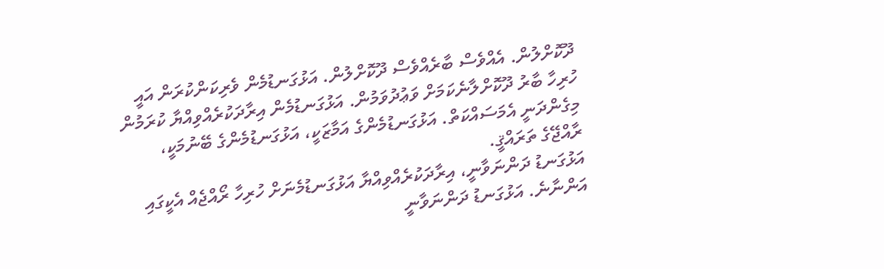ދޫކޮށްލުން. އެއްވެސް ބާރެއްވެސް ދޫކޮށްލުން. އަޅުގަނޑުމެން ވެރިކަންކުރަން އައީ ހުރިހާ ބާރު ދޫކޮށްލާނެކަމަށް ވަޢުދުވަމުން. އަޅުގަނޑުމެން އިރާދަކުރެއްވިއްޔާ ކުރަމުން މިގެންދަނީ އެމަސައްކަތް. އަޅުގަނޑުމެންގެ އަމާޒަކީ، އަޅުގަނޑުމެންގެ ބޭނުމަކީ، ރާއްޖޭގެ ތަރައްޤީ.
އަޅުގަނޑު ދަންނަވާނީ، އިރާދަކުރެއްވިއްޔާ އަޅުގަނޑުމެނަށް ހުރިހާ ރޯއްޖެއް އެކީގައި އަންނާނެ. އަޅުގަނޑު ދަންނަވާނީ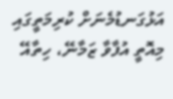އަޅުގަނޑުމެނަށް ކުރިމަތީގައި މިއޮތީ އުފާވާ ޒަމާނޭ، ހިތާއޭ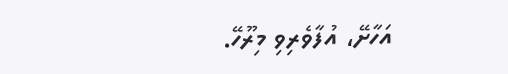އަހާށޭ، އުފާވެރިވި މިރޫހޭ.